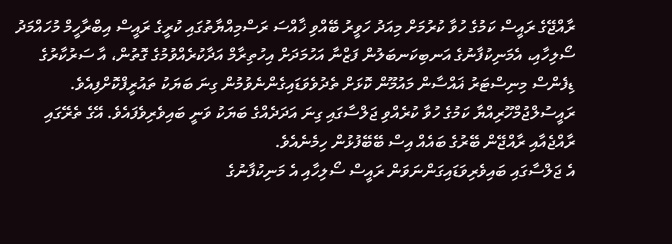ރާއްޖޭގެ ރައީސް ކަމުގެ ހުވާ ކުރުމަށް މިއަދު ހަވީރު ބޭއްވި ޚާއްސަ ރަސްމިއްޔާތުގައި ކުރީގެ ރައީސް އިބްރާހީމް މުހައްމަދު ސޯލިހާއި، އެމަނިކުފާނުގެ އަނބިކަނބަލުން ފަޒްނާ އަހުމަދަށް އިހުތިރާމް އަދާކުރެއްވުމުގެ ގޮތުން، އާ ސަރުކާރުގެ ޑިފެންސް މިނިސްޓަރު ޣައްސާން މައުމޫން ކޮޅަށް ތެދުވެވަޑައިގެންނެވުމުން ގިނަ ބަޔަކު ތައުރީފްކޮށްފިއެވެ.
ރައީސުލްޖުމްހޫރިއްޔާ ކަމުގެ ހުވާ ކުރެއްވި ޖަލްސާގައި ގިނަ އަދަދެއްގެ ބަޔަކު ވަނީ ބައިވެރިވެފައެވެ. އޭގެ ތެރޭގައި ރާއްޖެއާއި ރާއްޖޭން ބޭރުގެ ބައެއް އިސް ބޭބޭފުޅުން ހިމެނެއެވެ.
އެ ޖަލްސާގައި ބައިވެރިވަޑައިގަންނަވަން ރައީސް ސޯލިހާއި އެ މަނިކުފާނުގެ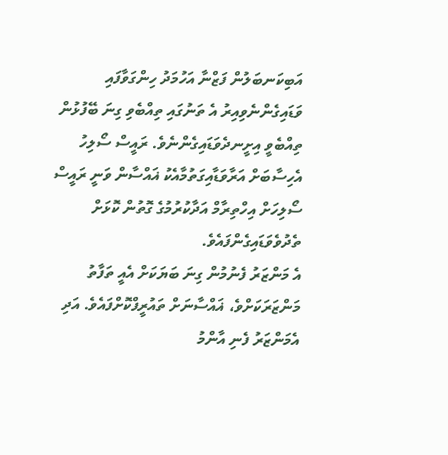އަބިކަނބަލުން ފަޒްނާ އަހުމަދު ހިންގަވާފައި ވަޑައިގެންނެވިއިރު އެ ތަނުގައި ތިއްބެވި ގިނަ ބޭފުޅުން ތިއްބެވީ އިށީނދެވަޑައިގެންނެވެ. ރައީސް ސޯލިހު އެހިސާބަށް އަރާވަޑާއިގަތުމާއެކު ޣައްސާން ވަނީ ރައީސް ސޯލިހަށް އިހްތިރާމް އަދާކުރުމުގެ ގޮތުން ކޮޅަށް ތެދުވެވަޑައިގެންފައެވެ.
އެ މަންޒަރު ފެނުމުން ގިނަ ބަޔަކަށް އެއީ ތަފާތު މަންޒަރަކަށްވެ، ޣައްސާނަށް ތައުރީފްކޮށްފައެވެ. އަދި އެމަންޒަރު ފެނި އާންމު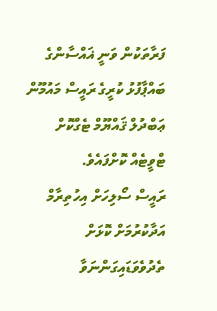ފަރާތަކުން ވަނީ ޣައްސާންގެ ބައްޕާފުޅު ކުރީގެ ރައީސް މައުމޫން ޢަބްދުލް ޤައްޔޫމް ޓެގްކޮށް ޓްވީޓެއް ކޮށްފައެވެ.
ރައީސް ސޯލިހަށް އިހުތިރާމް އަދާކުރުމަށް ކޮޅަށް ތެދުވެވަޑައިގަންނަވާ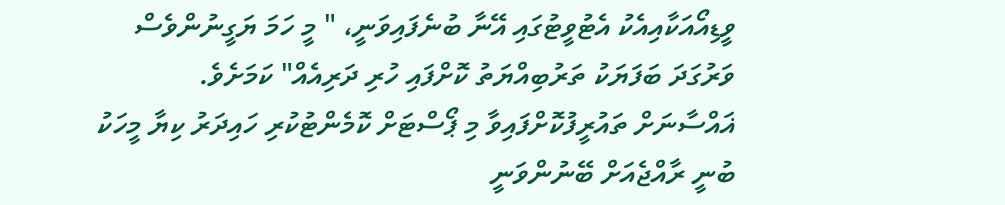ވީޑިއޯއަކާއިއެކު އެޓުވީޓުގައި އޭނާ ބުނެފައިވަނީ، " މީ ހަމަ ޔަގީނުންވެސް ވަރުގަދަ ބަފަޔަކު ތަރުބިއްޔަތު ކޮށްފައި ހުރި ދަރިއެއް" ކަމަށެވެ.
ޣައްސާނަށް ތައުރީފުކޮށްފައިވާ މި ޕޯސްޓަށް ކޮމެންޓުކުރި ހައިދަރު ކިޔާ މީހަކު ބުނީ ރާއްޖެއަށް ބޭނުންވަނީ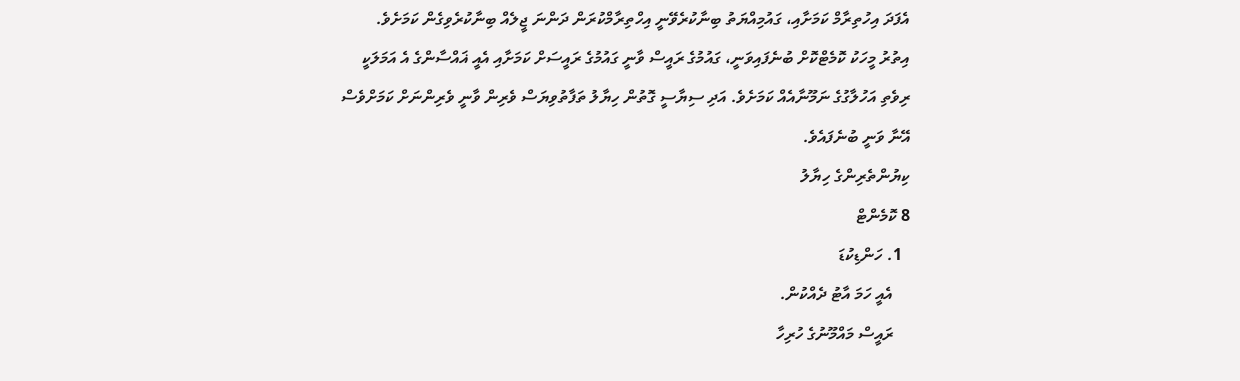އެފަދަ އިހުތިރާމް ކަމަށާއި، ގައުމިއްޔަތު ބިނާކުރެވޭނީ އިހްތިރާމްކުރަން ދަންނަ ޖީލެއް ބިނާކުރެވިގެން ކަމަށެވެ.
އިތުރު މީހަކު ކޮމެޓްކޮށް ބުނެފައިވަނީ، ގައުމުގެ ރައީސް ވާނީ ގައުމުގެ ރައީސަށް ކަމަށާއި އެއީ ޣައްސާންގެ އެ އަމަލަކީ ރިވެތި އަހުލާގުގެ ނަމޫނާއެއް ކަމަށެވެ. އަދި ސިޔާސީ ގޮތުން ހިޔާލު ތަފާތުވިޔަސް ވެރިން ވާނީ ވެރިންނަށް ކަމަށްވެސް އޭނާ ވަނީ ބުނެފައެވެ.
ކިޔުންތެރިންގެ ހިޔާލު
8 ކޮމެންޓް
  1. ހަންޑިކުޑަ
    އެއީ ހަމަ އާޓު ދެއްކުން.
    ރައީސް މައްމޫނުގެ ހުރިހާ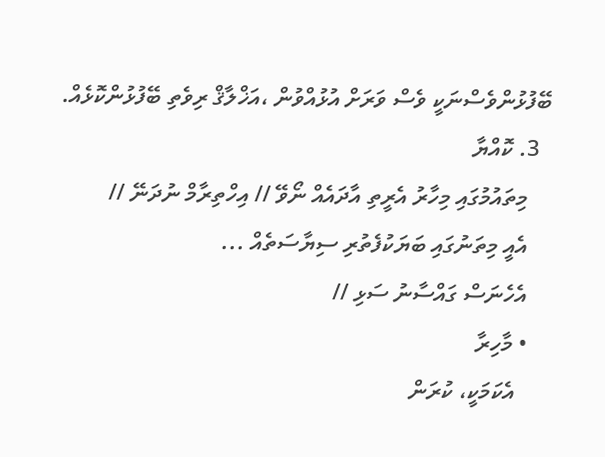ބޭފުޅުންވެސްނަކީ ވެސް ވަރަށް އުޅުއްވުން ،އަޚްލާޤް ރިވެތި ބޭފުޅުންކޮޅެއް.
  3. ކޮއްޔާ
    މިތައުމުގައި މިހާރު އެރީތި އާދައެއް ނޯވޭ // އިހްތިރާމް ނުދަނޭ //
    އެއީ މިތަނުގައި ބަޔަކުފެތުރި ސިޔާސަތެއް ...
    އެހެނަސް ގައްސާނު ސަޅި //
    • މާހިރާ
      އެކަމަކީ، ކުރަން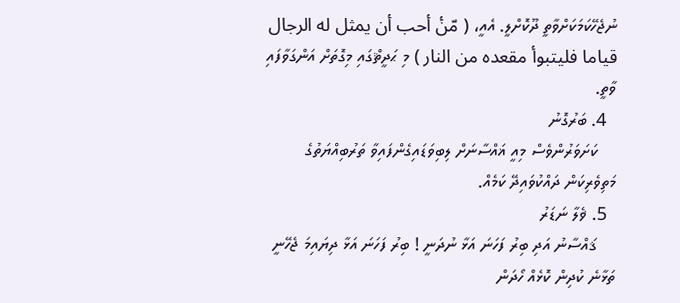ނުޖެހޭކަމަކަށްވާތީ ދޫކޮށްލީ. އެއީ، ( مّنٔ أحب أن يمثل له الرجال قياما فليتبوأ مقعده من النار ) މި ޙަދީޘްގައި މިގޮތަށް އަންގަވާފައި ވާތީ.
  4. ބަރުގޮނު
    ކަށަވަރުންވެސް މިއީ ޣައްސާނަށް ލިބިވަޑައިގެންފައިވާ ތަރުބިއްޔަތުގެ މަތިވެރިކަން ދައްކުވައިދޭ ކަމެއް.
  5. ޥެލާ ނަޑަރު
    ޤައްސާނު އަދި ބިރު ފަހަނަ އަޅާ ނުދަނީ ! ބިރު ފަހަނަ އަޅާ ދިޔައިމަ ޖެހޭނީ ތަޅާނެ ކުދިން ކޮޅެއް ހޯދަން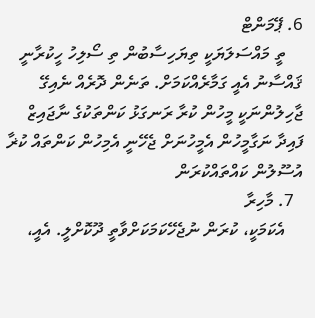6. ޕޭމަންޓް
    ތީ މައްސަލަޔަކީ ތިޔަހިސާބުން ތި ސޯލިހު ހީކުރާނީ ޤައްސާނު އެއީ ގަމާރެއްކަމަށް. ތަނެން ދޮރެއް ނެއިގޭ ޖާހިލުންނަކީ މީހުން ކުރާ ރަނގަޅު ކަންތަކުގެ ނާޖައިޒް ފައިދާ ނަގާމީހުން އެމީހުނަށް ޖެހޭނީ އެމިހުން ކަންތައް ކުޜާ އުސޫލުން ކައްތައްކުރަން
  7. މާހިރާ
    އެކަމަކީ، ކުރަން ނުޖެހޭކަމަކަށްވާތީ ދޫކޮށްލީ. އެއީ،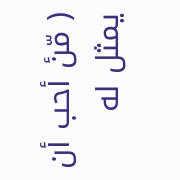( مّنٔ أحب أن يمثل له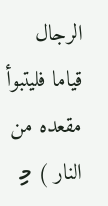الرجال قياما فليتبوأ مقعده من النار ) މި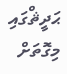ޙަދީޘްގައި މިގޮތަށް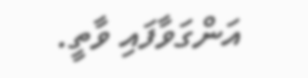އަންގަވާފައި ވާތީ.